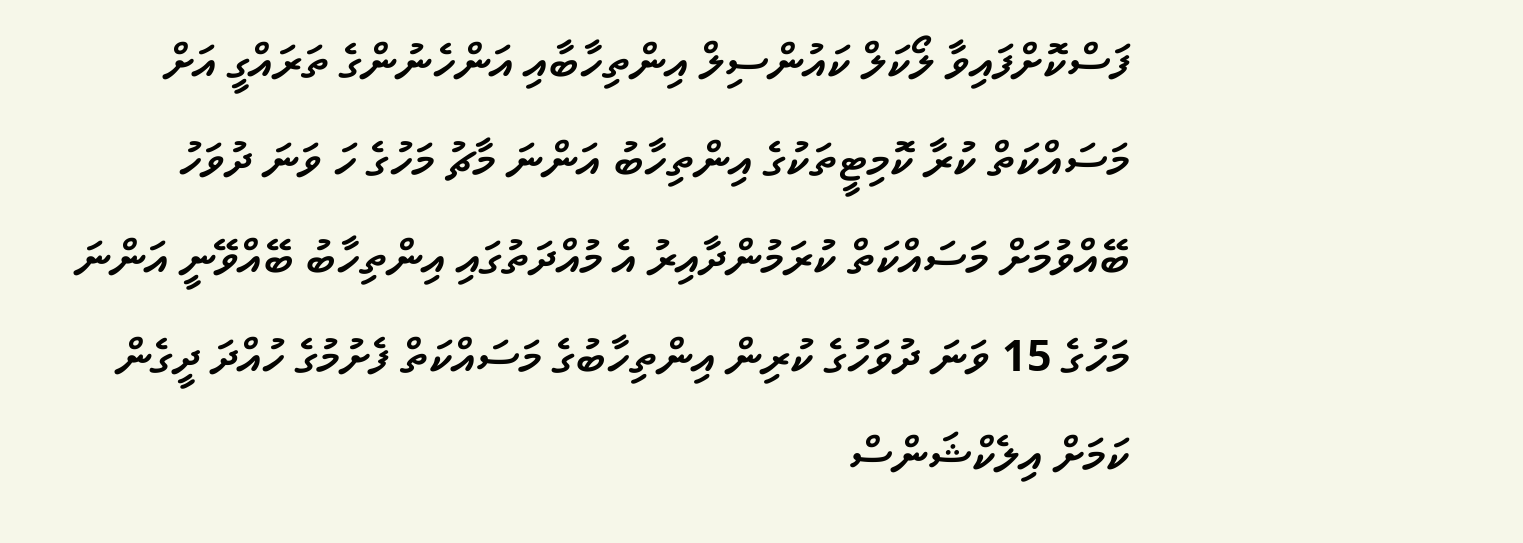ފަސްކޮށްފައިވާ ލޯކަލް ކައުންސިލް އިންތިހާބާއި އަންހެނުންގެ ތަރައްގީ އަށް މަސައްކަތް ކުރާ ކޮމިޓީތަކުގެ އިންތިހާބު އަންނަ މާޗު މަހުގެ ހަ ވަނަ ދުވަހު ބޭއްވުމަށް މަސައްކަތް ކުރަމުންދާއިރު އެ މުއްދަތުގައި އިންތިހާބު ބޭއްވޭނީ އަންނަ މަހުގެ 15 ވަނަ ދުވަހުގެ ކުރިން އިންތިހާބުގެ މަސައްކަތް ފެށުމުގެ ހުއްދަ ދީގެން ކަމަށް އިލެކްޝަންސް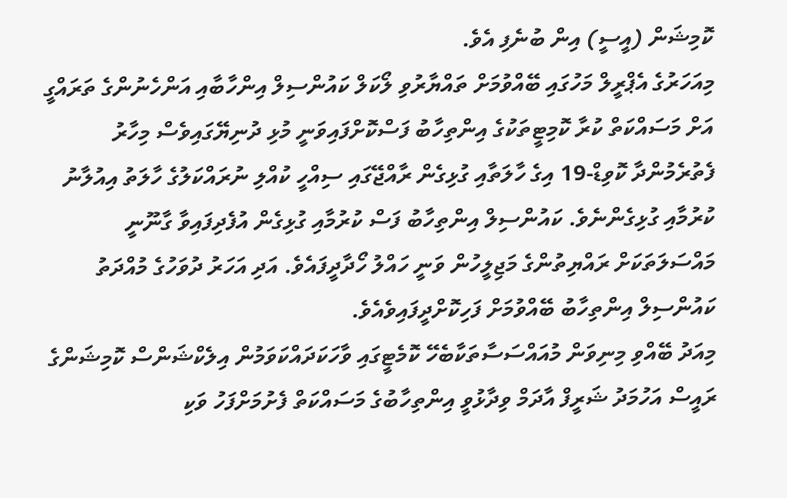ކޮމިޝަން (އީސީ) އިން ބުނެފި އެވެ.
މިއަހަރުގެ އެޕްރީލް މަހުގައި ބޭއްވުމަށް ތައްޔާރުވި ލޯކަލް ކައުންސިލް އިންހާބާއި އަންހެނުންގެ ތަރައްގީ އަށް މަސައްކަތް ކުރާ ކޮމިޓީތަކުގެ އިންތިހާބު ފަސްކޮށްފައިވަނީ މުޅި ދުނިޔޭގައިވެސް މިހާރު ފެތުރެމުންދާ ކޮވިޑް-19 އިގެ ހާލަތާއި ގުޅިގެން ރާއްޖޭގައި ސިއްހީ ކުއްލި ނުރައްކަލުގެ ހާލަތު އިއުލާނު ކުރުމާއި ގުޅިގެންނެވެ. ކައުންސިލް އިންތިހާބު ފަސް ކުރުމާއި ގުޅިގެން އުފެދިފައިވާ ގާނޫނީ މައްސަލަތަކަށް ރައްޔިތުންގެ މަޖިލީހުން ވަނީ ހައްލު ހޯދާދީފައެވެ. އަދި އަހަރު ދުވަހުގެ މުއްދަތު ކައުންސިލް އިންތިހާބު ބޭއްވުމަށް ފަހިކޮށްދީފައިވެއެވެ.
މިއަދު ބޭއްވި މިނިވަން މުއައްސަސާތަކާބެހޭ ކޮމެޓީގައި ވާހަކަދައްކަވަމުން އިލެކްޝަންސް ކޮމިޝަންގެ ރައީސް އަހުމަދު ޝަރީފް އާދަމް ވިދާޅުވީ އިންތިހާބުގެ މަސައްކަތް ފެށުމަށްފަހު ވަކި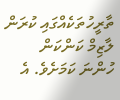ތާރީހުތަކެއްގައި ކުރަން ލާޒިމް ކަންކަން ހުންނަ ކަމަށެވެ. އެ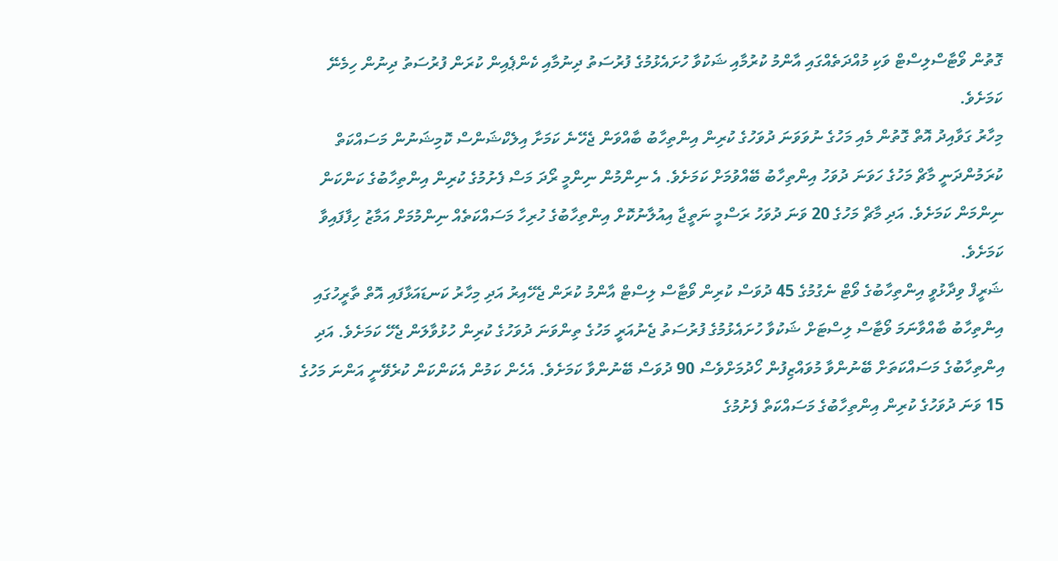ގޮތުން ވޯޓާސްލިސްޓް ވަކި މުއްދަތެއްގައި އާންމު ކުރުމާއި ޝަކުވާ ހުށައެޅުމުގެ ފުރުސަތު ދިނުމާއި ކެންޕެއިން ކުރަން ފުރުސަތު ދިނުން ހިމެނޭ ކަމަށެވެ.
މިހާރު ގަވާއިދު އޮތް ގޮތުން މެއި މަހުގެ ނުވަވަނަ ދުވަހުގެ ކުރިން އިންތިހާބު ބާއްވަން ޖެހޭނެ ކަމަށާ އިލެކްޝަންސް ކޮމިޝަނުން މަސައްކަތް ކުރަމުންދަނީ މާޗް މަހުގެ ހަވަނަ ދުވަހު އިންތިހާބު ބޭއްވުމަށް ކަމަށެވެ. އެ ނިންމުން ނިންމީ ރޯދަ މަސް ފެށުމުގެ ކުރިން އިންތިހާބުގެ ކަންކަން ނިންމަން ކަމަށެވެ. އަދި މާޗް މަހުގެ 20 ވަނަ ދުވަހު ރަސްމީ ނަތީޖާ އިއުލާނުކޮށް އިންތިހާބުގެ ހުރިހާ މަސައްކަތެއް ނިންމުމަށް އަމާޒު ހިފާފައިވާ ކަމަށެވެ.
ޝަރީފް ވިދާޅުވީ އިންތިހާބުގެ ވޯޓް ނެގުމުގެ 45 ދުވަސް ކުރިން ވޯޓާސް ލިސްޓް އާންމު ކުރަން ޖެހޭއިރު އަދި މިހާރު ކަނޑައަޅާފައި އޮތް ތާރީހުގައި އިންތިހާބު ބާއްވާނަމަ ވޯޓާސް ލިސްޓަށް ޝަކުވާ ހުށައެޅުމުގެ ފުރުސަތު ޖެނުއަރީ މަހުގެ ތިންވަނަ ދުވަހުގެ ކުރިން ހުޅުވާލަން ޖެހޭ ކަމަށެވެ. އަދި އިންތިހާބުގެ މަސައްކަތަށް ބޭނުންވާ މުވައްޒިފުން ހޯދުމަށްވެސް 90 ދުވަސް ބޭނުންވާ ކަމަށެވެ. އެހެން ކަމުން އެކަންކަން ކުރެވޭނީ އަންނަ މަހުގެ 15 ވަނަ ދުވަހުގެ ކުރިން އިންތިހާބުގެ މަސައްކަތް ފެށުމުގެ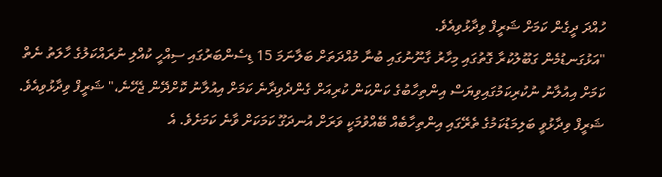ހުއްދަ ދީގެން ކަމަށް ޝަރީފް ވިދާޅުވިއެވެ.
"އަޅުގަނޑުމެން ގަބޫލުކުރާ ގޮތުގައި މިހާރު ގާނޫނުގައި ބުނާ މުއްދަތަށް ބަލާނަމަ 15 ޑިސެންބަރުގައި ސިއްހީ ކުއްލި ނުރައްކަލުގެ ހާލަތު ނެތް ކަމަށް އިއުލާނު ނުކުރިކަމުގައިވިޔަސް އިންތިހާބުގެ ކަންކަން ކުރިއަށް ގެންދެވިދާނެ ކަމަށް އިއުލާނު ކޮށްދޭން ޖެހޭނެ،" ޝަރީފް ވިދާޅުވިއެވެ.
ޝަރީފް ވިދާޅުވީ ބަލިމަޑުކަމުގެ ތެރޭގައި އިންތިހާބެއް ބޭއްވުމަކީ ވަރަށް އުނދަގޫ ކަމަކަށް ވާނެ ކަމަށެވެ. އެ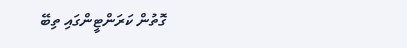ގޮތުން ކަރަންޓީންގައި ތިބޭ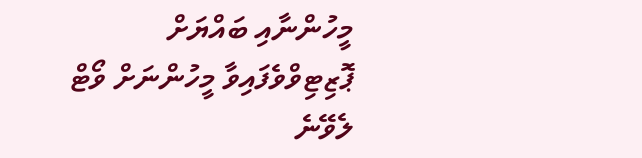މީހުންނާއި ބައްޔަށް ޕޮޒިޓިވްވެފައިވާ މީހުންނަށް ވޯޓް ލެވޭނެ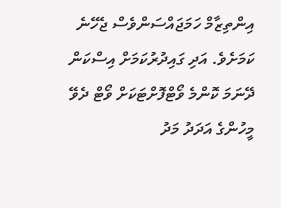އިންތިޒާމް ހަމަޖައްސަންވެސް ޖެހޭނެ ކަމަށެވެ. އަދި ގައިދުރުކަމަށް އިސްކަން ދޭނަމަ ކޮންމެ ވޯޓްފޮށްޓަކަށް ވޯޓް ދެވޭ މީހުންގެ އަދަދު މަދު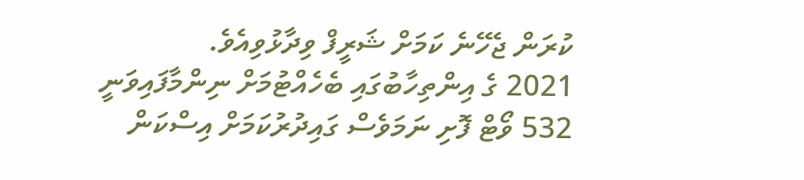ކުރަން ޖެހޭނެ ކަމަށް ޝަރީފް ވިދާޅުވިއެވެ.
2021 ގެ އިންތިހާބުގައި ބެހެއްޓުމަށް ނިންމާފައިވަނީ 532 ވޯޓް ފޮށި ނަމަވެސް ގައިދުރުކަމަށް އިސްކަން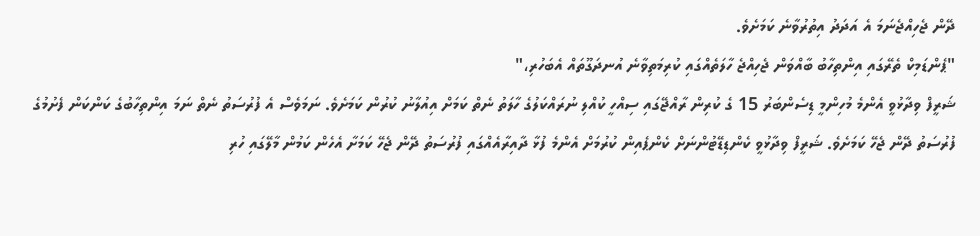ދޭން ޖެހިއްޖެނަމަ އެ އަދަދު އިތުރުވާނެ ކަމަށެވެ.
"ޕެންޑަމިކް ތެރޭގައި އިންތިހާބު ބާއްވަން ޖެހިއްޖެ ހާލަތެއްގައި ކުރިމަތިވާނެ އުނދަގޫތައް އެބަހުރި،"
ޝަރީފް ވިދާޅުވީ އެންމެ މުހިންމީ ޑިސެންބަރު 15 ގެ ކުރިން ރާއްޖޭގައި ސިއްހީ ކުއްލި ނުރައްކަލުގެ ހާލަތު ނެތް ކަމަށް އިއުލާނު ކުރުން ކަމަށެވެ. ނަމަވެސް އެ ފުރުސަތު ނެތް ނަމަ އިންތިހާބުގެ ކަންކަން ފެށުމުގެ ފުރުސަތު ދޭން ޖެހޭ ކަމަށެވެ. ޝަރީފް ވިދާޅުވީ ކެންޑިޑޭޓުންނަށް ކެންޕެއިން ކުރުމަށް އެންމެ ފުޅާ ދާއިރާއެއްގައި ފުރުސަތު ދޭން ޖެހޭ ކަމަށާ އެހެން ކަމުން މާލޭގައި ހުރި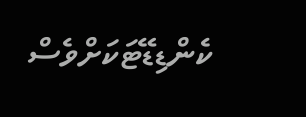ކެންޑިޑޭޓަކަށްވެސް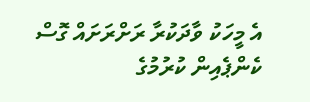އެ މީހަކު ވާދަކުރާ ރަށްރަށައް ގޮސް ކެންޕެއިން ކުރުމުގެ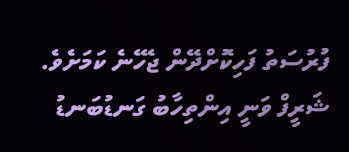ފުރުސަތު ފަހިކޮށްދޭން ޖެހޭނެ ކަމަށެވެ.
ޝަރީފް ވަނީ އިންތިހާބު ގަނޑުބަނޑު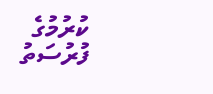ކުރުމުގެ ފުރުސަތު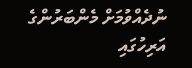ނުދެއްވުމަށް މެންބަރުންގެ އަރިހުގައި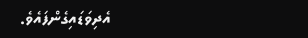އެދިވަޑައިގެންފައެވެ.